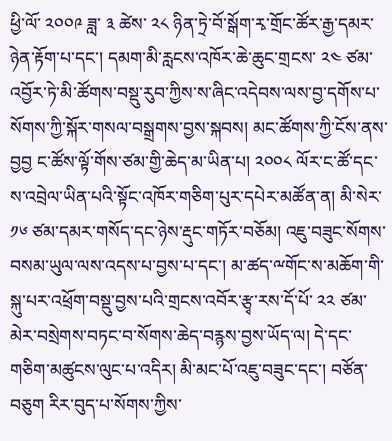ཕྱི་ལོ་ ༢༠༠༩ ཟླ་ ༣ ཚེས་ ༢༨ ཉིན་ཏྲེ་བོ་སྒོག་རྭ་གྲོང་ཚོར་རྒྱ་དམར་ཉེན་རྟོག་པ་དང་། དམག་མི་རླངས་འཁོར་ཆེ་ཆུང་གྲངས་ ༢༤ ཙམ་འབྱོར་ཏེ་མི་ཚོགས་བསྡུ་རུབ་ཀྱིས་ས་ཞིང་འདེབས་ལས་བྱ་དགོས་པ་སོགས་ཀྱི་སྐོར་གསལ་བསྒྲགས་བྱས་སྐབས། མང་ཚོགས་ཀྱི་ངོས་ནས་ བྱབྱ ང་ཚོས་ལྟོ་གོས་ཙམ་གྱི་ཆེད་མ་ཡིན་པ། ༢༠༠༨ ལོར་ང་ཚོ་དང་ས་འབྲེལ་ཡིན་པའི་སྟོང་འཁོར་གཅིག་པུར་དཔེར་མཚོན་ན། མི་སེར་ ༡༦ ཙམ་དམར་གསོད་དང་ཉེས་རྡུང་གཏོར་བཅོམ། འཇུ་བཟུང་སོགས་བསམ་ཡུལ་ལས་འདས་པ་བྱས་པ་དང་། མ་ཚད་ྋགོང་ས་མཆོག་གི་སྐུ་པར་འཕྲོག་བསྡུ་བྱས་པའི་གྲངས་འབོར་རྩྭ་རས་དོ་པོ་ ༢༢ ཙམ་མེར་བསྲེགས་བཏང་བ་སོགས་ཆེད་བརྙས་བྱས་ཡོད་ལ། དེ་དང་གཅིག་མཚུངས་ལུང་པ་འདིར། མི་མང་པོ་འཇུ་བཟུང་དང་། བཙོན་བཅུག རིར་བུད་པ་སོགས་ཀྱིས་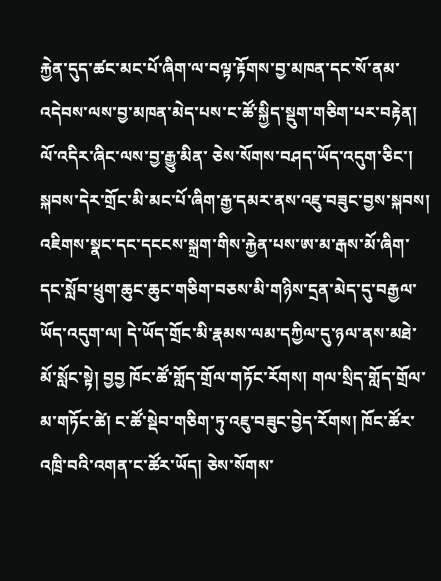རྐྱེན་དུད་ཚང་མང་པོ་ཞིག་ལ་བལྟ་རྟོགས་བྱ་མཁན་དང་སོ་ནམ་འདེབས་ལས་བྱ་མཁན་མེད་པས་ང་ཚོ་སྐྱིད་སྡུག་གཅིག་པར་བརྟེན། ལོ་འདིར་ཞིང་ལས་བྱ་རྒྱུ་མིན་ ཅེས་སོགས་བཤད་ཡོད་འདུག་ཅིང་། སྐབས་དེར་གྲོང་མི་མང་པོ་ཞིག་རྒྱ་དམར་ནས་འཇུ་བཟུང་བྱས་སྐབས། འཇིགས་སྣང་དང་དངངས་སྐྲག་གིས་རྐྱེན་པས་ཨ་མ་རྒས་མོ་ཞིག་དང་སློབ་ཕྲུག་ཆུང་ཆུང་གཅིག་བཅས་མི་གཉིས་དྲན་མེད་དུ་བརྒྱལ་ཡོད་འདུག་ལ། དེ་ཡོད་གྲོང་མི་རྣམས་ལམ་དཀྱིལ་དུ་ཉལ་ནས་མཐེ་མོ་སློང་སྟེ། བྱབྱ ཁོང་ཚོ་གློད་གྲོལ་གཏོང་རོགས། གལ་སྲིད་གློད་གྲོལ་མ་གཏོང་ཚེ། ང་ཚོ་སྡེབ་གཅིག་ཏུ་འཇུ་བཟུང་བྱེད་རོགས། ཁོང་ཚོར་འཁྲི་བའི་འགན་ང་ཚོར་ཡོད། ཅེས་སོགས་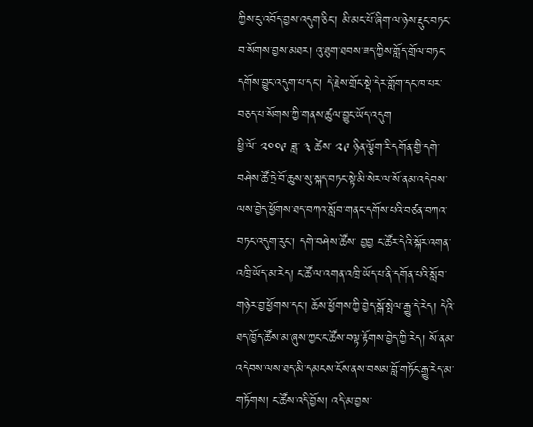ཀྱིས་ངུ་འབོད་བྱས་འདུག་ཅིང་། མི་མང་པོ་ཞིག་ལ་ཉེས་རྡུང་བཏང་བ་སོགས་བྱས་མཐར། འུ་ཐུག་ཐབས་ཟད་ཀྱིས་གློད་གྲོལ་བཏང་དགོས་བྱུང་འདུག་པ་དང་། དེ་རྗེས་གྲོང་སྡེ་དེར་གློག་དང་ཁ་པར་བཅད་པ་སོགས་ཀྱི་གནས་ཚུལ་བྱུང་ཡོད་འདུག
ཕྱི་ལོ་ ༢༠༠༩ ཟླ་ ༣ ཚེས་ ༢༩ ཉིན་ལྕོག་རི་དགོན་གྱི་དགེ་བཤེས་ཚོ་ཏྲེ་བོ་ཆུས་སུ་སྐད་བཏང་སྟེ་མི་སེར་ལ་སོ་ནམ་འདེབས་ལས་བྱེད་ཕྱོགས་ཐད་བཀའ་སློབ་གནང་དགོས་པའི་བཙན་བཀའ་བཏང་འདུག་རུང་། དགེ་བཤེས་ཚོས་ བྱབྱ ང་ཚོར་དེའི་སྐོར་འགན་འཁྲི་ཡོད་མ་རེད། ང་ཚོ་ལ་འགན་འཁྲི་ཡོད་པ་ནི་དགོན་པའི་སློབ་གཉེར་བྱ་ཕྱོགས་དང་། ཆོས་ཕྱོགས་ཀྱི་བྱེད་སྒོ་སྤེལ་རྒྱུ་དེ་རེད། དེའི་ཐད་ཁྱོད་ཚོས་མ་ཞུས་ཀྱང་ང་ཚོས་བལྟ་རྟོགས་བྱེད་ཀྱི་རེད། སོ་ནམ་འདེབས་ལས་ཐད་མི་དམངས་ངོས་ནས་བསམ་བློ་གཏོང་རྒྱུ་རེད་མ་གཏོགས། ང་ཚོས་འདི་བྱོས། འདི་མ་བྱས་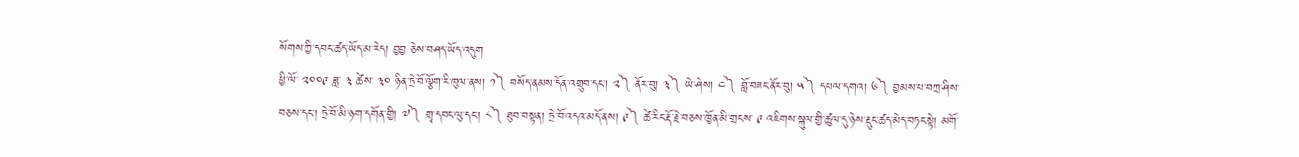སོགས་ཀྱི་དབང་ཚད་ཡོད་མ་རེད། བྱབྱ ཅེས་བཤད་ཡོད་འདུག
ཕྱི་ལོ་ ༢༠༠༩ ཟླ་ ༣ ཚེས་ ༣༠ ཉིན་ཏྲེ་བོ་ལྕོག་རི་ཁུལ་ནས། ༡༽ བསོད་ནམས་དོན་འགྲུབ་དང་། ༢༽ ནོར་བུ། ༣༽ ཡེ་ཤེས། ༤༽ བློ་བཟང་ནོར་བུ། ༥༽ དཔལ་དགའ། ༦༽ བྱམས་པ་བཀྲ་ཤིས་བཅས་དང་། ཏྲེ་བོ་མི་ཉག་དགོན་གྱི། ༧༽ གྲྭ་དབང་ལུ་དང་། ༨༽ ཐུབ་བསྟན། ཏྲེ་བོ་འདའ་མདོ་ནས། ༩༽ ཚེ་རིང་རྡོ་རྗེ་བཅས་ཁྱོན་མི་གྲངས་ ༩ འཇིགས་སྐུལ་གྱི་ཚུལ་དུ་ཉེས་རྡུང་ཚད་མེད་བཏང་སྟེ། མགོ་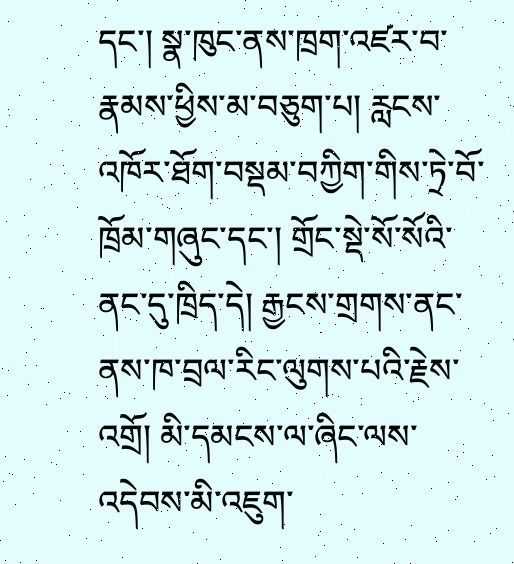དང་། སྣ་ཁུང་ནས་ཁྲག་འཛར་བ་རྣམས་ཕྱིས་མ་བཅུག་པ། རླངས་འཁོར་ཐོག་བསྡམ་བཀྱིག་གིས་ཏྲེ་བོ་ཁྲོམ་གཞུང་དང་། གྲོང་སྡེ་སོ་སོའི་ནང་དུ་ཁྲིད་དེ། རྒྱངས་གྲགས་ནང་ནས་ཁ་བྲལ་རིང་ལུགས་པའི་རྗེས་འགྲོ། མི་དམངས་ལ་ཞིང་ལས་འདེབས་མི་འཇུག་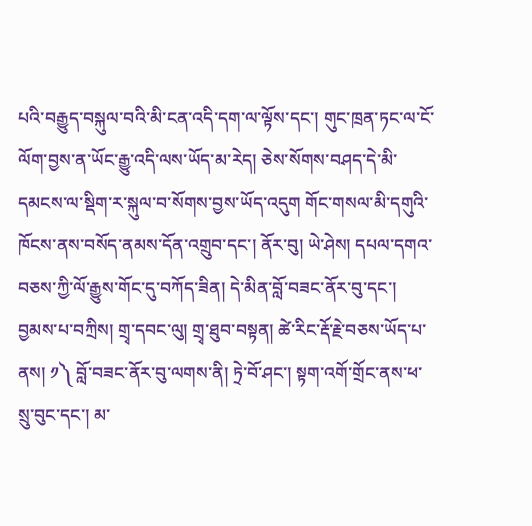པའི་བརྒྱུད་བསྐུལ་བའི་མི་ངན་འདི་དག་ལ་ལྟོས་དང་། གུང་ཁྲན་ཏང་ལ་ངོ་ལོག་བྱས་ན་ཡོང་རྒྱུ་འདི་ལས་ཡོད་མ་རེད། ཅེས་སོགས་བཤད་དེ་མི་དམངས་ལ་སྡིག་ར་སྐུལ་བ་སོགས་བྱས་ཡོད་འདུག གོང་གསལ་མི་དགུའི་ཁོངས་ནས་བསོད་ནམས་དོན་འགྲུབ་དང་། ནོར་བུ། ཡེ་ཤེས། དཔལ་དགའ་བཅས་ཀྱི་ལོ་རྒྱུས་གོང་དུ་བཀོད་ཟིན། དེ་མིན་བློ་བཟང་ནོར་བུ་དང་། བྱམས་པ་བཀྲིས། གྲྭ་དབང་ལུ། གྲྭ་ཐུབ་བསྟན། ཚེ་རིང་རྡོ་རྗེ་བཅས་ཡོད་པ་ནས། ༡༽ བློ་བཟང་ནོར་བུ་ལགས་ནི། ཏྲེ་བོ་ཤང་། སྟག་འགོ་གྲོང་ནས་ཕ་སྲུ་བུང་དང་། མ་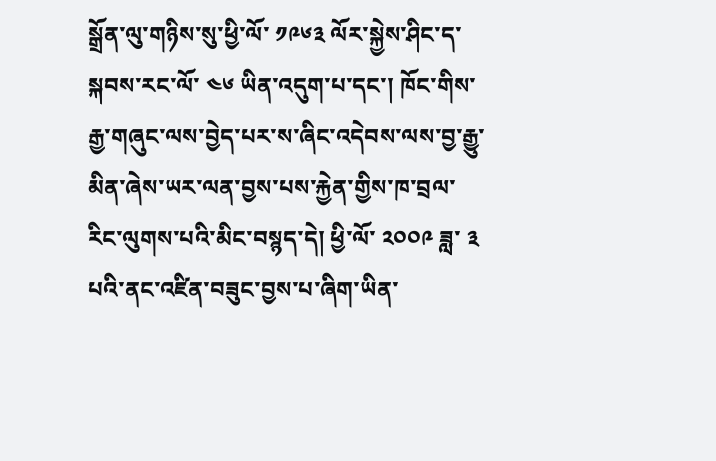སྒྲོན་ལུ་གཉིས་སུ་ཕྱི་ལོ་ ༡༩༦༣ ལོར་སྐྱེས་ཤིང་ད་སྐབས་རང་ལོ་ ༤༦ ཡིན་འདུག་པ་དང་། ཁོང་གིས་རྒྱ་གཞུང་ལས་བྱེད་པར་ས་ཞིང་འདེབས་ལས་བྱ་རྒྱུ་མིན་ཞེས་ཡར་ལན་བྱས་པས་རྐྱེན་གྱིས་ཁ་བྲལ་རིང་ལུགས་པའི་མིང་བསྙད་དེ། ཕྱི་ལོ་ ༢༠༠༩ ཟླ་ ༣ པའི་ནང་འཛིན་བཟུང་བྱས་པ་ཞིག་ཡིན་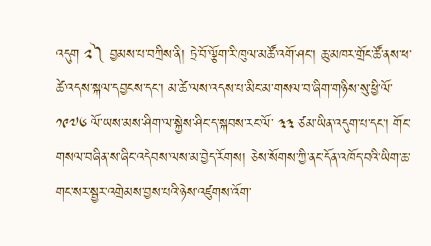འདུག ༢༽ བྱམས་པ་བཀྲིས་ནི། ཏྲེ་བོ་ལྕོག་རི་ཁུལ་མཚོ་འགོ་ཤང་། ཆུ་མཁར་གྲོང་ཚོ་ནས་ཕ་ཚེ་འདས་སྐལ་དབྱངས་དང་། མ་ཚེ་ལས་འདས་པ་མིང་མ་གསལ་བ་ཞིག་གཉིས་སུ་ཕྱི་ལོ་ ༡༩༧༦ ལོ་ཡས་མས་ཤིག་ལ་སྐྱེས་ཤིང་ད་སྐབས་རང་ལོ་ ༣༣ ཙམ་ཡིན་འདུག་པ་དང་། གོང་གསལ་བཞིན་ས་ཞིང་འདེབས་ལས་མ་བྱེད་རོགས། ཅེས་སོགས་ཀྱི་ནང་དོན་འཁོད་བའི་ཡིག་ཆ་གང་སར་སྦྱར་འགྲེམས་བྱས་པའི་ཉེས་འཛུགས་འོག་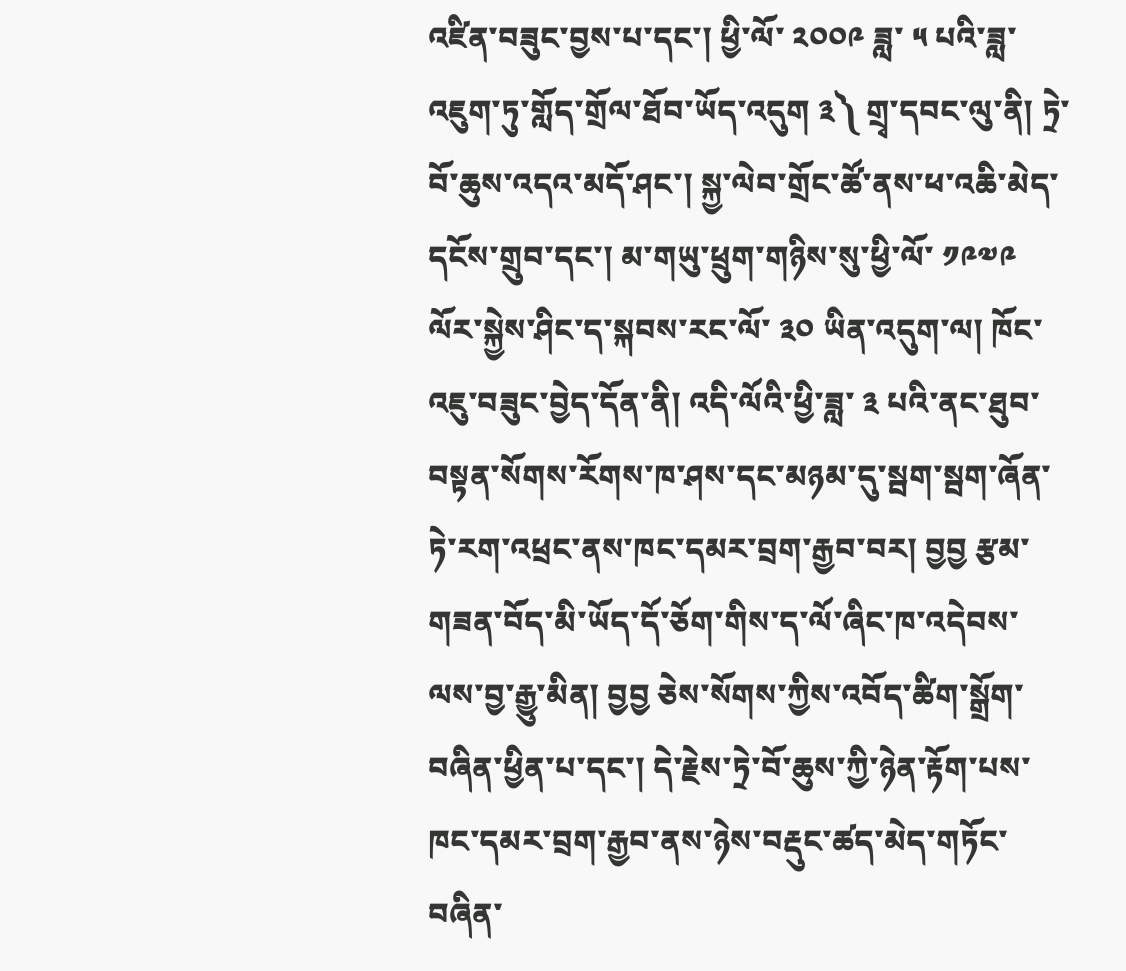འཛིན་བཟུང་བྱས་པ་དང་། ཕྱི་ལོ་ ༢༠༠༩ ཟླ་ ༥ པའི་ཟླ་འཇུག་ཏུ་གློད་གྲོལ་ཐོབ་ཡོད་འདུག ༣༽ གྲྭ་དབང་ལུ་ནི། ཏྲེ་བོ་ཆུས་འདའ་མདོ་ཤང་། སྐྱ་ལེབ་གྲོང་ཚོ་ནས་ཕ་འཆི་མེད་དངོས་གྲུབ་དང་། མ་གཡུ་ཕྲུག་གཉིས་སུ་ཕྱི་ལོ་ ༡༩༧༩ ལོར་སྐྱེས་ཤིང་ད་སྐབས་རང་ལོ་ ༣༠ ཡིན་འདུག་ལ། ཁོང་འཇུ་བཟུང་བྱེད་དོན་ནི། འདི་ལོའི་ཕྱི་ཟླ་ ༣ པའི་ནང་ཐུབ་བསྟན་སོགས་རོགས་ཁ་ཤས་དང་མཉམ་དུ་སྦག་སྦག་ཞོན་ཏེ་རག་འཕྲང་ནས་ཁང་དམར་བྲག་རྒྱབ་བར། བྱབྱ རྩམ་གཟན་བོད་མི་ཡོད་དོ་ཅོག་གིས་ད་ལོ་ཞིང་ཁ་འདེབས་ལས་བྱ་རྒྱུ་མིན། བྱབྱ ཅེས་སོགས་ཀྱིས་འབོད་ཚིག་སྒྲོག་བཞིན་ཕྱིན་པ་དང་། དེ་རྗེས་ཏྲེ་བོ་ཆུས་ཀྱི་ཉེན་རྟོག་པས་ཁང་དམར་བྲག་རྒྱབ་ནས་ཉེས་བརྡུང་ཚད་མེད་གཏོང་བཞིན་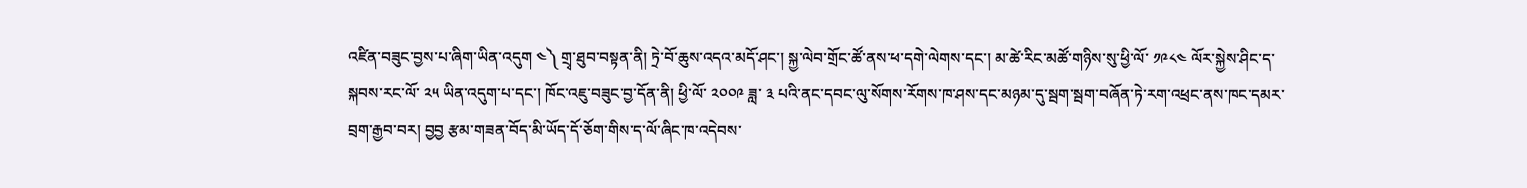འཛིན་བཟུང་བྱས་པ་ཞིག་ཡིན་འདུག ༤༽ གྲྭ་ཐུབ་བསྟན་ནི། ཏྲེ་བོ་ཆུས་འདའ་མདོ་ཤང་། སྐྱ་ལེབ་གྲོང་ཚོ་ནས་ཕ་དགེ་ལེགས་དང་། མ་ཚེ་རིང་མཚོ་གཉིས་སུ་ཕྱི་ལོ་ ༡༩༨༤ ལོར་སྐྱེས་ཤིང་ད་སྐབས་རང་ལོ་ ༢༥ ཡིན་འདུག་པ་དང་། ཁོང་འཇུ་བཟུང་བྱ་དོན་ནི། ཕྱི་ལོ་ ༢༠༠༩ ཟླ་ ༣ པའི་ནང་དབང་ལུ་སོགས་རོགས་ཁ་ཤས་དང་མཉམ་དུ་སྦག་སྦག་བཞོན་ཏེ་རག་འཕྲང་ནས་ཁང་དམར་བྲག་རྒྱབ་བར། བྱབྱ རྩམ་གཟན་བོད་མི་ཡོད་དོ་ཅོག་གིས་ད་ལོ་ཞིང་ཁ་འདེབས་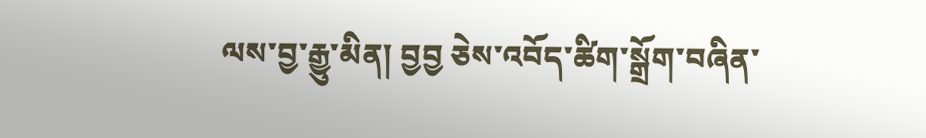ལས་བྱ་རྒྱུ་མིན། བྱབྱ ཅེས་འབོད་ཚིག་སྒྲོག་བཞིན་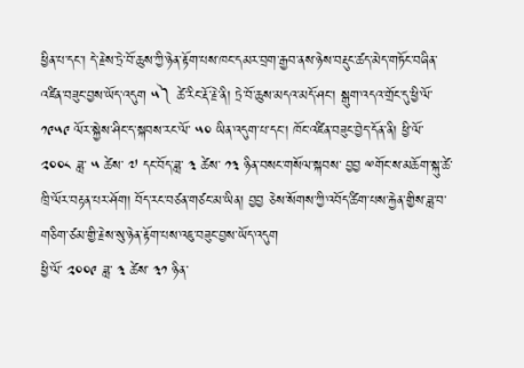ཕྱིན་པ་དང་། དེ་རྗེས་ཏྲེ་བོ་ཆུས་ཀྱི་ཉེན་རྟོག་པས་ཁང་དམར་བྲག་རྒྱབ་ནས་ཉེས་བརྡུང་ཚད་མེད་གཏོང་བཞིན་འཛིན་བཟུང་བྱས་ཡོད་འདུག ༥༽ ཚེ་རིང་རྡོ་རྗེ་ནི། ཏྲེ་བོ་ཆུས་མདའ་མདོ་ཤང་། སྒུག་འདའ་གྲོང་དུ་ཕྱི་ལོ་ ༡༩༥༩ ལོར་སྐྱེས་ཤིང་ད་སྐབས་རང་ལོ་ ༥༠ ཡིན་འདུག་པ་དང་། ཁོང་འཛིན་བཟུང་བྱེད་དོན་ནི། ཕྱི་ལོ་ ༢༠༠༨ ཟླ་ ༥ ཚེས་ ༧ དང་བོད་ཟླ་ ༣ ཚེས་ ༡༣ ཉིན་བསང་གསོལ་སྐབས་ བྱབྱ ྋགོང་ས་མཆོག་སྐུ་ཚེ་ཁྲི་ལོར་བརྟན་པར་ཤོག། བོད་རང་བཙན་གཙང་མ་ཡིན། བྱབྱ ཅེས་སོགས་ཀྱི་འབོད་ཚིག་པས་རྐྱེན་གྱིས་ཟླ་བ་གཅིག་ཙམ་གྱི་རྗེས་སུ་ཉེན་རྟོག་པས་འཇུ་བཟུང་བྱས་ཡོད་འདུག
ཕྱི་ལོ་ ༢༠༠༩ ཟླ་ ༣ ཚེས་ ༣༡ ཉིན་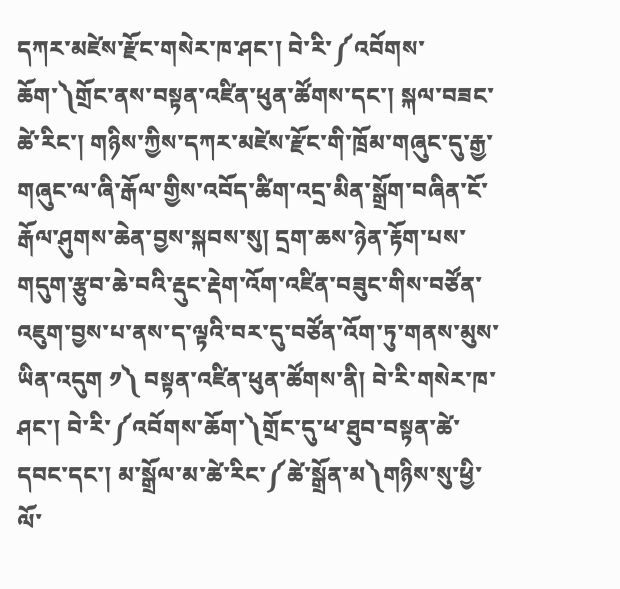དཀར་མཛེས་རྫོང་གསེར་ཁ་ཤང་། བེ་རི་༼འབོགས་ཆོག་༽གྲོང་ནས་བསྟན་འཛིན་ཕུན་ཚོགས་དང་། སྐལ་བཟང་ཚེ་རིང་། གཉིས་ཀྱིས་དཀར་མཛེས་རྫོང་གི་ཁྲོམ་གཞུང་དུ་རྒྱ་གཞུང་ལ་ཞི་རྒོལ་གྱིས་འབོད་ཚིག་འདྲ་མིན་སྒྲོག་བཞིན་ངོ་རྒོལ་ཤུགས་ཆེན་བྱས་སྐབས་སུ། དྲག་ཆས་ཉེན་རྟོག་པས་གདུག་རྩུབ་ཆེ་བའི་རྡུང་རྡེག་འོག་འཛིན་བཟུང་གིས་བཙོན་འཇུག་བྱས་པ་ནས་ད་ལྟའི་བར་དུ་བཙོན་འོག་ཏུ་གནས་མུས་ཡིན་འདུག ༡༽ བསྟན་འཛིན་ཕུན་ཚོགས་ནི། བེ་རི་གསེར་ཁ་ཤང་། བེ་རི་༼འབོགས་ཆོག་༽གྲོང་དུ་ཕ་ཐུབ་བསྟན་ཚེ་དབང་དང་། མ་སྒྲོལ་མ་ཚེ་རིང་༼ཚེ་སྒྲོན་མ༽གཉིས་སུ་ཕྱི་ལོ་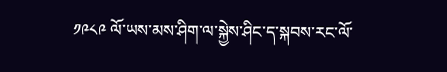༡༩༨༩ ལོ་ཡས་མས་ཤིག་ལ་སྐྱེས་ཤིང་ད་སྐབས་རང་ལོ་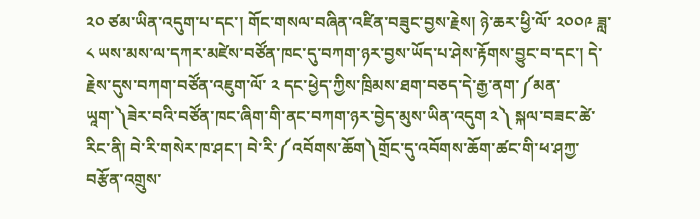༢༠ ཙམ་ཡིན་འདུག་པ་དང་། གོང་གསལ་བཞིན་འཛིན་བཟུང་བྱས་རྗེས། ཉེ་ཆར་ཕྱི་ལོ་ ༢༠༠༩ ཟླ་ ༨ ཡས་མས་ལ་དཀར་མཛེས་བཙོན་ཁང་དུ་བཀག་ཉར་བྱས་ཡོད་པ་ཤེས་རྟོགས་བྱུང་བ་དང་། དེ་རྗེས་དུས་བཀག་བཙོན་འཇུག་ལོ་ ༢ དང་ཕྱེད་ཀྱིས་ཁྲིམས་ཐག་བཅད་དེ་རྒྱ་ནག་༼མན་ཡཱག་༽ཟེར་བའི་བཙོན་ཁང་ཞིག་གི་ནང་བཀག་ཉར་བྱེད་མུས་ཡིན་འདུག ༢༽ སྐལ་བཟང་ཚེ་རིང་ནི། བེ་རི་གསེར་ཁ་ཤང་། བེ་རི་༼འབོགས་ཆོག༽གྲོང་དུ་འབོགས་ཆོག་ཚང་གི་ཕ་ཤཀྱ་བརྩོན་འགྲུས་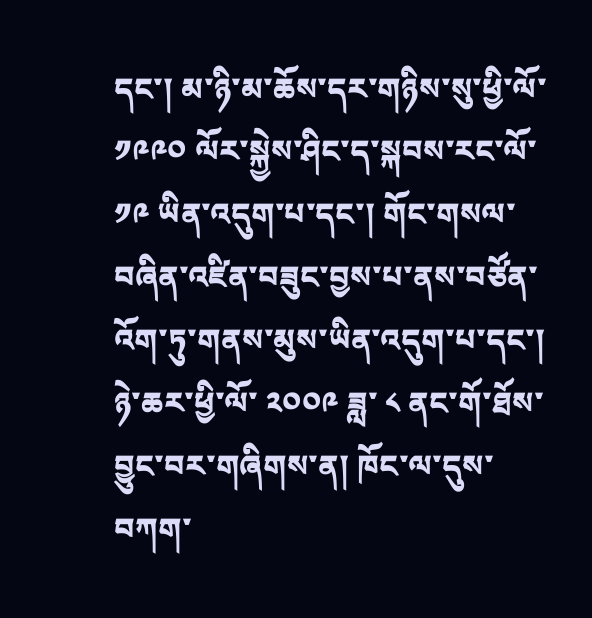དང་། མ་ཉི་མ་ཆོས་དར་གཉིས་སུ་ཕྱི་ལོ་ ༡༩༩༠ ལོར་སྐྱེས་ཤིང་ད་སྐབས་རང་ལོ་ ༡༩ ཡིན་འདུག་པ་དང་། གོང་གསལ་བཞིན་འཛིན་བཟུང་བྱས་པ་ནས་བཙོན་འོག་ཏུ་གནས་མུས་ཡིན་འདུག་པ་དང་། ཉེ་ཆར་ཕྱི་ལོ་ ༢༠༠༩ ཟླ་ ༨ ནང་གོ་ཐོས་བྱུང་བར་གཞིགས་ན། ཁོང་ལ་དུས་བཀག་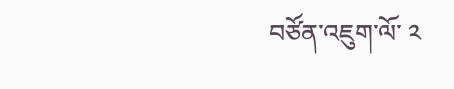བཙོན་འཇུག་ལོ་ ༢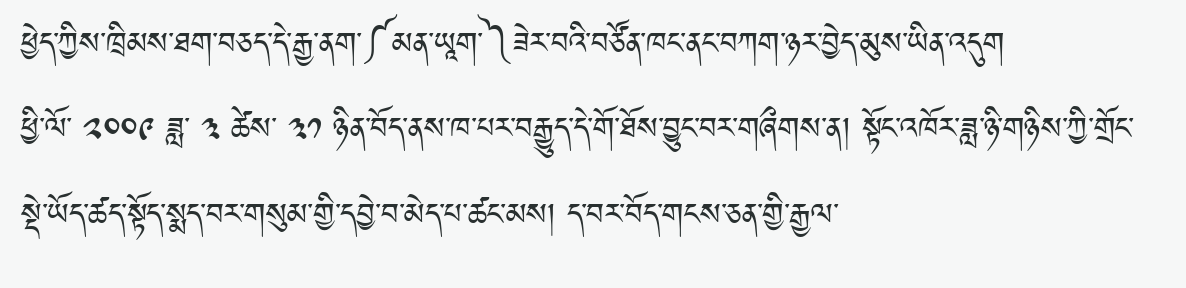ཕྱེད་ཀྱིས་ཁྲིམས་ཐག་བཅད་དེ་རྒྱ་ནག་༼མན་ཡཱག་༽ཟེར་བའི་བཙོན་ཁང་ནང་བཀག་ཉར་བྱེད་མུས་ཡིན་འདུག
ཕྱི་ལོ་ ༢༠༠༩ ཟླ་ ༣ ཚེས་ ༣༡ ཉིན་བོད་ནས་ཁ་པར་བརྒྱུད་དེ་གོ་ཐོས་བྱུང་བར་གཞྀགས་ན། སྟོང་འཁོར་ཟླ་ཉི་གཉིས་ཀྱི་གྲོང་སྡེ་ཡོད་ཚད་སྟོད་སྨད་བར་གསུམ་གྱི་དབྱེ་བ་མེད་པ་ཚང་མས། ད་བར་བོད་གངས་ཅན་གྱི་རྒྱལ་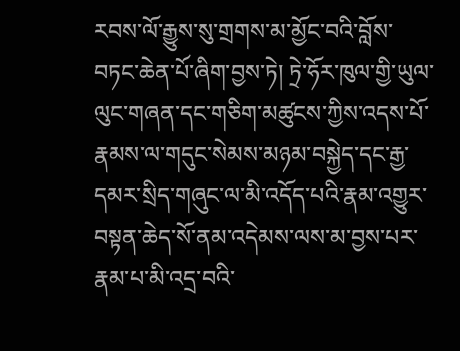རབས་ལོ་རྒྱུས་སུ་གྲགས་མ་མྱོང་བའི་བློས་བཏང་ཆེན་པོ་ཞིག་བྱས་ཏེ། ཏྲེ་ཧོར་ཁུལ་གྱི་ཡུལ་ལུང་གཞན་དང་གཅིག་མཚུངས་ཀྱིས་འདས་པོ་རྣམས་ལ་གདུང་སེམས་མཉམ་བསྐྱེད་དང་རྒྱ་དམར་སྲིད་གཞུང་ལ་མི་འདོད་པའི་རྣམ་འགྱུར་བསྟན་ཆེད་སོ་ནམ་འདེམས་ལས་མ་བྱས་པར་རྣམ་པ་མི་འདྲ་བའི་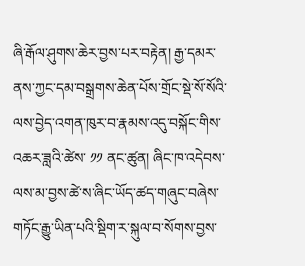ཞི་རྒོལ་ཤུགས་ཆེར་བྱས་པར་བརྟེན། རྒྱ་དམར་ནས་ཀྱང་དམ་བསྒྲགས་ཆེན་པོས་གྲོང་སྡེ་སོ་སོའི་ལས་བྱེད་འགན་ཁུར་བ་རྣམས་འདུ་བསྐོང་གིས་འཆར་ཟླའི་ཚེས་ ༡༡ ནང་ཚུན། ཞིང་ཁ་འདེབས་ལས་མ་བྱས་ཚེ་ས་ཞིང་ཡོད་ཚད་གཞུང་བཞེས་གཏོང་རྒྱུ་ཡིན་པའི་སྡིག་ར་སྐུལ་བ་སོགས་བྱས་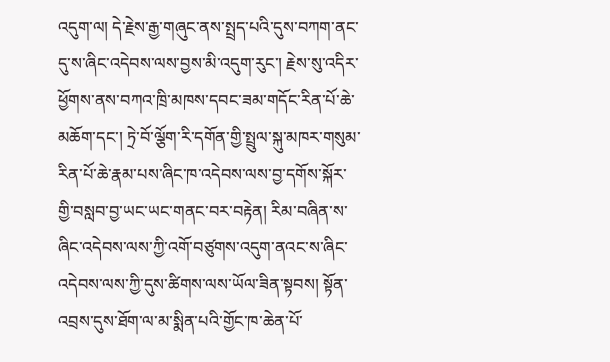འདུག་ལ། དེ་རྗེས་རྒྱ་གཞུང་ནས་སྤྲད་པའི་དུས་བཀག་ནང་དུ་ས་ཞིང་འདེབས་ལས་བྱས་མི་འདུག་རུང་། རྗེས་སུ་འདིར་ཕྱོགས་ནས་བཀའ་ཁྲི་མཁས་དབང་ཟམ་གདོང་རིན་པོ་ཆེ་མཆོག་དང་། ཏྲེ་བོ་ལྕོག་རི་དགོན་གྱི་སྤྲུལ་སྐུ་མཁར་གསུམ་རིན་པོ་ཆེ་རྣམ་པས་ཞིང་ཁ་འདེབས་ལས་བྱ་དགོས་སྐོར་གྱི་བསླབ་བྱ་ཡང་ཡང་གནང་བར་བརྟེན། རིམ་བཞིན་ས་ཞིང་འདེབས་ལས་ཀྱི་འགོ་བཙུགས་འདུག་ནའང་ས་ཞིང་འདེབས་ལས་ཀྱི་དུས་ཚིགས་ལས་ཡོལ་ཟིན་སྟབས། སྟོན་འབྲས་དུས་ཐོག་ལ་མ་སྨིན་པའི་གྱོང་ཁ་ཆེན་པོ་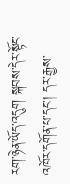རག་ཉེན་ཡོད་འདུག སྐབས་དེར་སྟོང་འཁོར་དགོན་པ་དང་། དར་རྒྱས་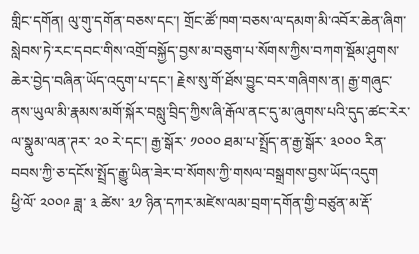གླིང་དགོན། ལུ་གུ་དགོན་བཅས་དང་། གྲོང་ཚོ་ཁག་བཅས་ལ་དམག་མི་འབོར་ཆེན་ཞིག་སླེབས་ཏེ་རང་དབང་གིས་འགྲོ་བསྐྱོད་བྱས་མ་བཅུག་པ་སོགས་ཀྱིས་བཀག་སྡོམ་ཤུགས་ཆེར་བྱེད་བཞིན་ཡོད་འདུག་པ་དང་། རྗེས་སུ་གོ་ཐོས་བྱུང་བར་གཞིགས་ན། རྒྱ་གཞུང་ནས་ཡུལ་མི་རྣམས་མགོ་སྐོར་བསླུ་བྲིད་ཀྱིས་ཞི་རྒོལ་ནང་དུ་མ་ཞུགས་པའི་དུད་ཚང་རེར་ལ་སྣུམ་ལན་ཊར་ ༢༠ རེ་དང་། རྒྱ་སྒོར་ ༡༠༠༠ ཐམ་པ་སྤྲོད་ན་རྒྱ་སྒོར་ ༣༠༠༠ རིན་བབས་ཀྱི་ཅ་དངོས་སྤྲོད་རྒྱུ་ཡིན་ཟེར་བ་སོགས་ཀྱི་གསལ་བསྒྲགས་བྱས་ཡོད་འདུག
ཕྱི་ལོ་ ༢༠༠༩ ཟླ་ ༣ ཚེས་ ༣༡ ཉིན་དཀར་མཛེས་ལམ་བྲག་དགོན་གྱི་བཙུན་མ་རྡོ་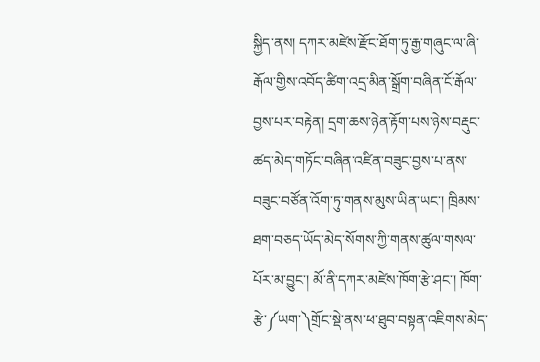སྐྱིད་ནས། དཀར་མཛེས་རྫོང་ཐོག་ཏུ་རྒྱ་གཞུང་ལ་ཞི་རྒོལ་གྱིས་འབོད་ཚིག་འདྲ་མིན་སྒྲོག་བཞིན་ངོ་རྒོལ་བྱས་པར་བརྟེན། དྲག་ཆས་ཉེན་རྟོག་པས་ཉེས་བརྡུང་ཚད་མེད་གཏོང་བཞིན་འཛིན་བཟུང་བྱས་པ་ནས་བཟུང་བཙོན་འོག་ཏུ་གནས་མུས་ཡིན་ཡང་། ཁྲིམས་ཐག་བཅད་ཡོད་མེད་སོགས་ཀྱི་གནས་ཚུལ་གསལ་པོར་མ་བྱུང་། མོ་ནི་དཀར་མཛེས་ཁོག་རྩེ་ཤང་། ཁོག་རྩེ་༼ཡག་༽གྲོང་སྡེ་ནས་ཕ་ཐུབ་བསྟན་འཇིགས་མེད་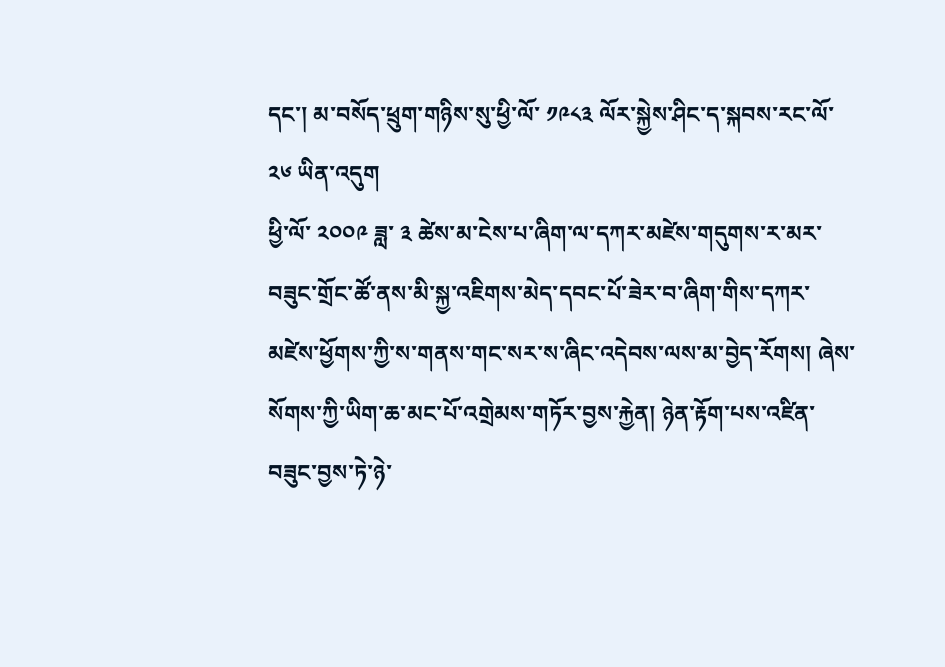དང་། མ་བསོད་ཕྲུག་གཉིས་སུ་ཕྱི་ལོ་ ༡༩༨༣ ལོར་སྐྱེས་ཤིང་ད་སྐབས་རང་ལོ་ ༢༦ ཡིན་འདུག
ཕྱི་ལོ་ ༢༠༠༩ ཟླ་ ༣ ཚེས་མ་ངེས་པ་ཞིག་ལ་དཀར་མཛེས་གདུགས་ར་མར་བཟུང་གྲོང་ཚོ་ནས་མི་སྐྱ་འཇིགས་མེད་དབང་པོ་ཟེར་བ་ཞིག་གིས་དཀར་མཛེས་ཕྱོགས་ཀྱི་ས་གནས་གང་སར་ས་ཞིང་འདེབས་ལས་མ་བྱེད་རོགས། ཞེས་སོགས་ཀྱི་ཡིག་ཆ་མང་པོ་འགྲེམས་གཏོར་བྱས་རྐྱེན། ཉེན་རྟོག་པས་འཛིན་བཟུང་བྱས་ཏེ་ཉེ་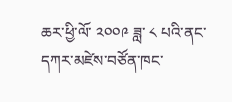ཆར་ཕྱི་ལོ་ ༢༠༠༩ ཟླ་ ༨ པའི་ནང་དཀར་མཛེས་བཙོན་ཁང་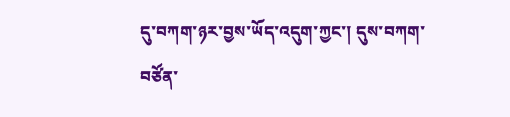དུ་བཀག་ཉར་བྱས་ཡོད་འདུག་ཀྱང་། དུས་བཀག་བཙོན་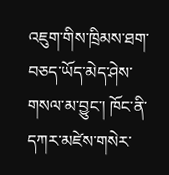འཇུག་གིས་ཁྲིམས་ཐག་བཅད་ཡོད་མེད་ཤེས་གསལ་མ་བྱུང་། ཁོང་ནི་དཀར་མཛེས་གསེར་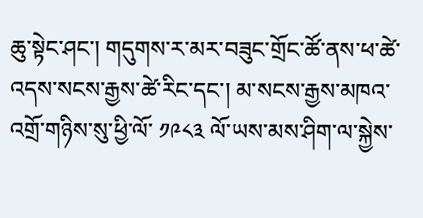ཆུ་སྟེང་ཤང་། གདུགས་ར་མར་བཟུང་གྲོང་ཚོ་ནས་ཕ་ཚེ་འདས་སངས་རྒྱས་ཚེ་རིང་དང་། མ་སངས་རྒྱས་མཁའ་འགྲོ་གཉིས་སུ་ཕྱི་ལོ་ ༡༩༨༣ ལོ་ཡས་མས་ཤིག་ལ་སྐྱེས་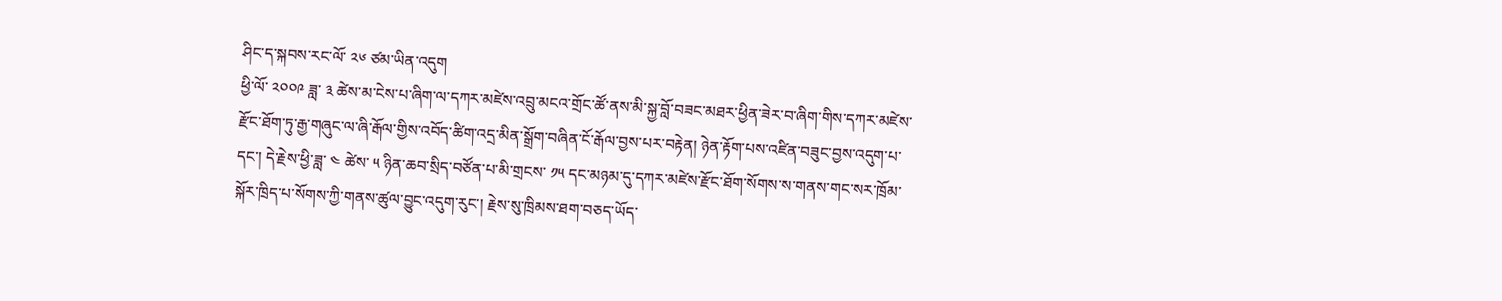ཤིང་ད་སྐབས་རང་ལོ་ ༢༦ ཙམ་ཡིན་འདུག
ཕྱི་ལོ་ ༢༠༠༩ ཟླ་ ༣ ཚེས་མ་ངེས་པ་ཞིག་ལ་དཀར་མཛེས་འབྲུ་མངའ་གྲོང་ཚོ་ནས་མི་སྐྱ་བློ་བཟང་མཐར་ཕྱིན་ཟེར་བ་ཞིག་གིས་དཀར་མཛེས་རྫོང་ཐོག་ཏུ་རྒྱ་གཞུང་ལ་ཞི་རྒོལ་གྱིས་འབོད་ཚིག་འདྲ་མིན་སྒྲོག་བཞིན་ངོ་རྒོལ་བྱས་པར་བརྟེན། ཉེན་རྟོག་པས་འཛིན་བཟུང་བྱས་འདུག་པ་དང་། དེ་རྗེས་ཕྱི་ཟླ་ ༤ ཚེས་ ༥ ཉིན་ཆབ་སྲིད་བཙོན་པ་མི་གྲངས་ ༡༥ དང་མཉམ་དུ་དཀར་མཛེས་རྫོང་ཐོག་སོགས་ས་གནས་གང་སར་ཁྲོམ་སྐོར་ཁྲིད་པ་སོགས་ཀྱི་གནས་ཚུལ་བྱུང་འདུག་རུང་། རྗེས་སུ་ཁྲིམས་ཐག་བཅད་ཡོད་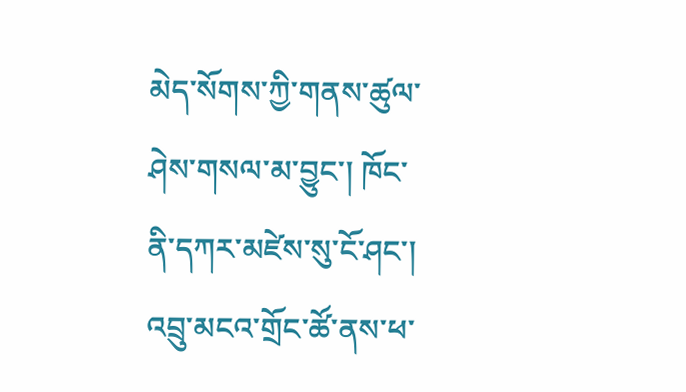མེད་སོགས་ཀྱི་གནས་ཚུལ་ཤེས་གསལ་མ་བྱུང་། ཁོང་ནི་དཀར་མཛེས་སུ་ངོ་ཤང་། འབྲུ་མངའ་གྲོང་ཚོ་ནས་ཕ་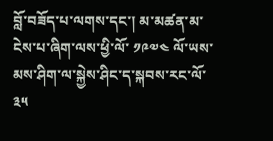བློ་བཟོད་པ་ལགས་དང་། མ་མཚན་མ་ངེས་པ་ཞིག་ལས་ཕྱི་ལོ་ ༡༩༧༤ ལོ་ཡས་མས་ཤིག་ལ་སྐྱེས་ཤིང་ད་སྐབས་རང་ལོ་ ༣༥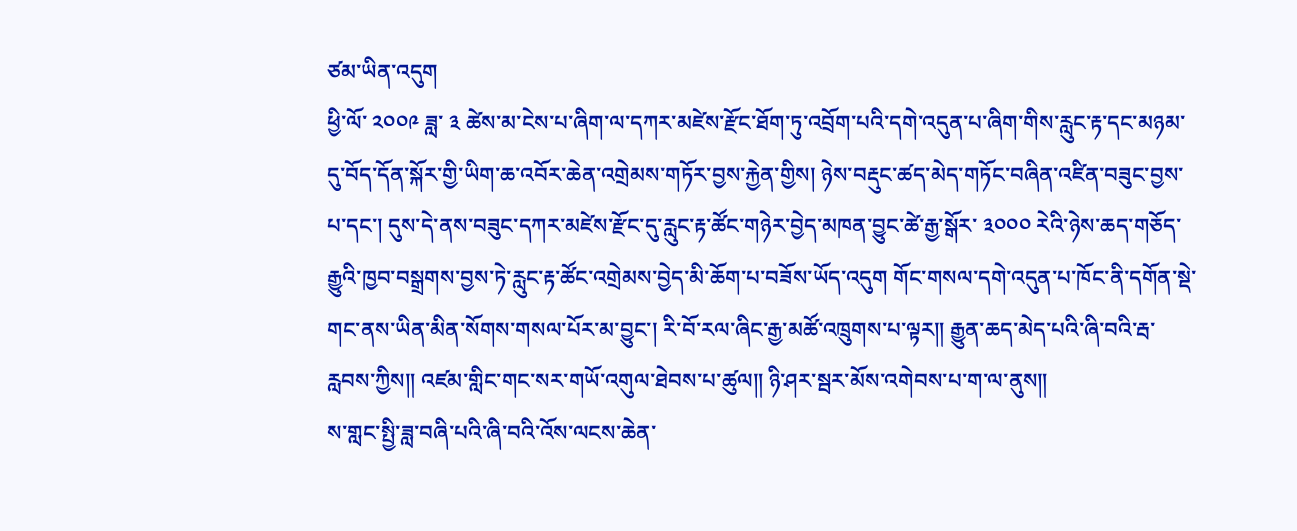ཙམ་ཡིན་འདུག
ཕྱི་ལོ་ ༢༠༠༩ ཟླ་ ༣ ཚེས་མ་ངེས་པ་ཞིག་ལ་དཀར་མཛེས་རྫོང་ཐོག་ཏུ་འབྲོག་པའི་དགེ་འདུན་པ་ཞིག་གིས་རླུང་རྟ་དང་མཉམ་དུ་བོད་དོན་སྐོར་གྱི་ཡིག་ཆ་འབོར་ཆེན་འགྲེམས་གཏོར་བྱས་རྐྱེན་གྱིས། ཉེས་བརྡུང་ཚད་མེད་གཏོང་བཞིན་འཛིན་བཟུང་བྱས་པ་དང་། དུས་དེ་ནས་བཟུང་དཀར་མཛེས་རྫོང་དུ་རླུང་རྟ་ཚོང་གཉེར་བྱེད་མཁན་བྱུང་ཚེ་རྒྱ་སྒོར་ ༣༠༠༠ རེའི་ཉེས་ཆད་གཅོད་རྒྱུའི་ཁྱབ་བསྒྲགས་བྱས་ཏེ་རླུང་རྟ་ཚོང་འགྲེམས་བྱེད་མི་ཆོག་པ་བཟོས་ཡོད་འདུག གོང་གསལ་དགེ་འདུན་པ་ཁོང་ནི་དགོན་སྡེ་གང་ནས་ཡིན་མིན་སོགས་གསལ་པོར་མ་བྱུང་། རི་བོ་རལ་ཞིང་རྒྱ་མཚོ་འཁྲུགས་པ་ལྟར༎ རྒྱུན་ཆད་མེད་པའི་ཞི་བའི་རྦ་རླབས་ཀྱིས༎ འཛམ་གླིང་གང་སར་གཡོ་འགུལ་ཐེབས་པ་ཚུལ༎ ཉི་ཤར་སྦར་མོས་འགེབས་པ་ག་ལ་ནུས༎
ས་གླང་སྤྱི་ཟླ་བཞི་པའི་ཞི་བའི་འོས་ལངས་ཆེན་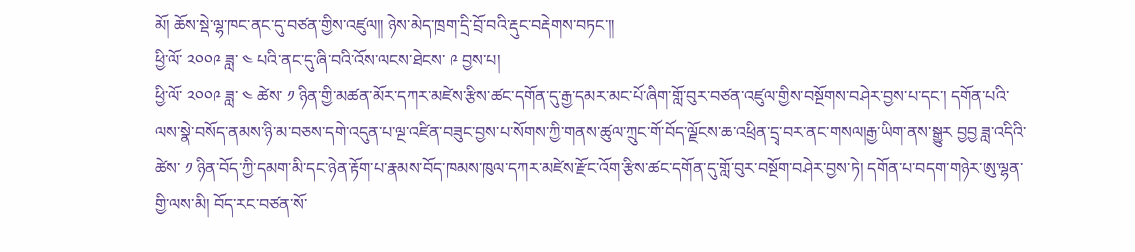མོ། ཆོས་སྡེ་ལྷ་ཁང་ནང་དུ་བཙན་གྱིས་འཛུལ༎ ཉེས་མེད་ཁྲག་དྲི་བྲོ་བའི་རྡུང་བརྡེགས་བཏང་༎
ཕྱི་ལོ་ ༢༠༠༩ ཟླ་ ༤ པའི་ནང་དུ་ཞི་བའི་འོས་ལངས་ཐེངས་ ༩ བྱས་པ།
ཕྱི་ལོ་ ༢༠༠༩ ཟླ་ ༤ ཚེས་ ༡ ཉིན་གྱི་མཚན་མོར་དཀར་མཛེས་རྩིས་ཚང་དགོན་དུ་རྒྱ་དམར་མང་པོ་ཞིག་གློ་བུར་བཙན་འཛུལ་གྱིས་བསྔོགས་བཤེར་བྱས་པ་དང་། དགོན་པའི་ལས་སྣེ་བསོད་ནམས་ཉི་མ་བཅས་དགེ་འདུན་པ་ལྔ་འཛིན་བཟུང་བྱས་པ་སོགས་ཀྱི་གནས་ཚུལ་ཀྲུང་གོ་བོད་ལྗོངས་ཆ་འཕྲིན་དྲྭ་བར་ནང་གསལ།རྒྱ་ཡིག་ནས་སྒྱུར བྱབྱ ཟླ་འདིའི་ཚེས་ ༡ ཉིན་བོད་ཀྱི་དམག་མི་དང་ཉེན་རྟོག་པ་རྣམས་བོད་ཁམས་ཁུལ་དཀར་མཛེས་རྫོང་འོག་རྩིས་ཚང་དགོན་དུ་གློ་བུར་བསྔོག་བཤེར་བྱས་ཏེ། དགོན་པ་བདག་གཉེར་ཨུ་ལྷན་གྱི་ལས་མི། བོད་རང་བཙན་སོ་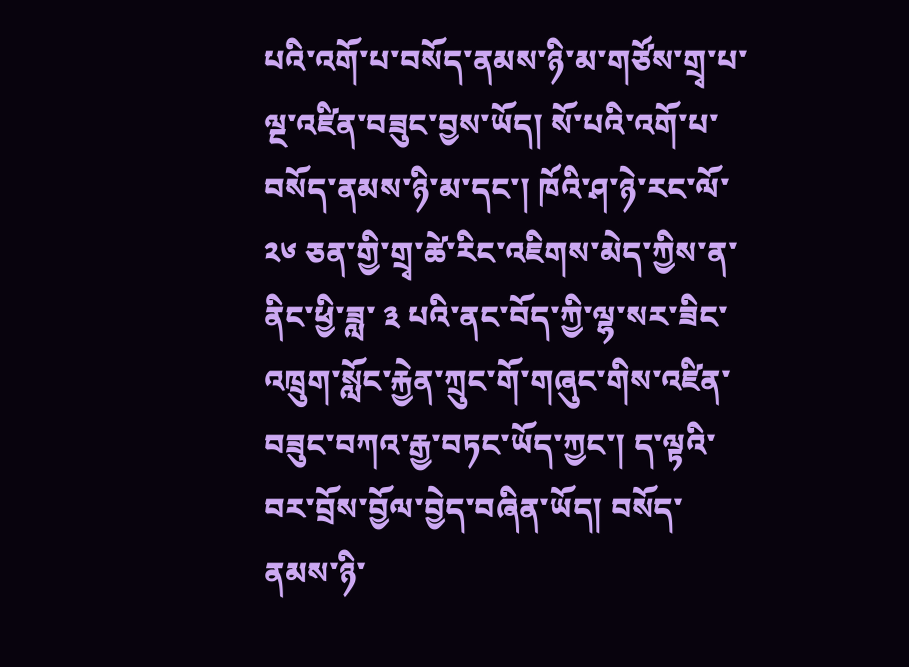པའི་འགོ་པ་བསོད་ནམས་ཉི་མ་གཙོས་གྲྭ་པ་ལྔ་འཛིན་བཟུང་བྱས་ཡོད། སོ་པའི་འགོ་པ་བསོད་ནམས་ཉི་མ་དང་། ཁོའི་ཤ་ཉེ་རང་ལོ་ ༢༦ ཅན་གྱི་གྲྭ་ཚེ་རིང་འཇིགས་མེད་ཀྱིས་ན་ནིང་ཕྱི་ཟླ་ ༣ པའི་ནང་བོད་ཀྱི་ལྷ་སར་ཟིང་འཁྲུག་སློང་རྐྱེན་ཀྲུང་གོ་གཞུང་གིས་འཛིན་བཟུང་བཀའ་རྒྱ་བཏང་ཡོད་ཀྱང་། ད་ལྟའི་བར་བྲོས་བྱོལ་བྱེད་བཞིན་ཡོད། བསོད་ནམས་ཉི་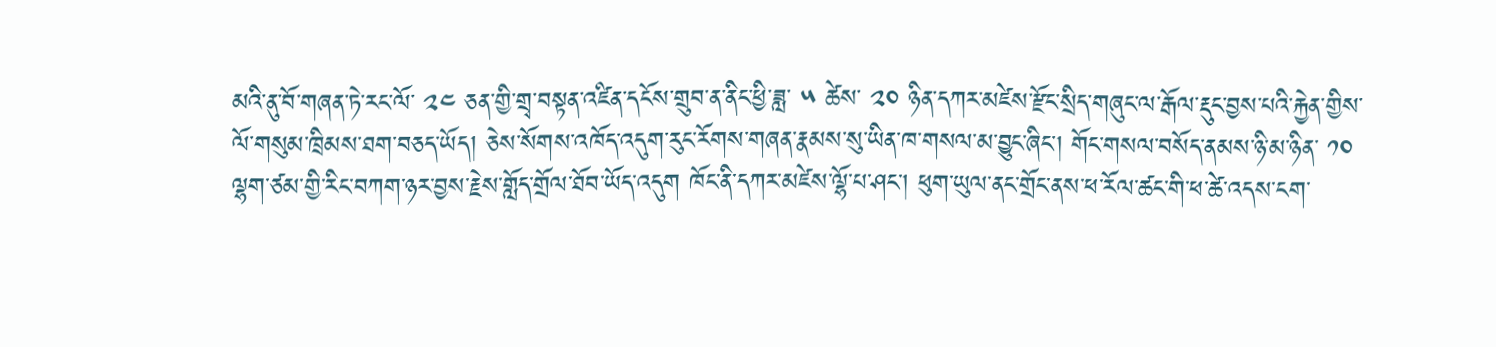མའི་ནུ་བོ་གཞན་ཏེ་རང་ལོ་ ༢༤ ཅན་གྱི་གྲྭ་བསྟན་འཛིན་དངོས་གྲུབ་ན་ནིང་ཕྱི་ཟླ་ ༥ ཚེས་ ༢༠ ཉིན་དཀར་མཛེས་རྫོང་སྲིད་གཞུང་ལ་རྒོལ་རྡུང་བྱས་པའི་རྐྱེན་གྱིས་ལོ་གསུམ་ཁྲིམས་ཐག་བཅད་ཡོད། ཅེས་སོགས་འཁོད་འདུག་རུང་རོགས་གཞན་རྣམས་སུ་ཡིན་ཁ་གསལ་མ་བྱུང་ཞིང་། གོང་གསལ་བསོད་ནམས་ཉི་མ་ཉིན་ ༡༠ ལྷག་ཙམ་གྱི་རིང་བཀག་ཉར་བྱས་རྗེས་གློད་གྲོལ་ཐོབ་ཡོད་འདུག ཁོང་ནི་དཀར་མཛེས་ལྷོ་པ་ཤང་། ཕུག་ཡུལ་ནང་གྲོང་ནས་ཕ་རོལ་ཚང་གི་ཕ་ཚེ་འདས་ངག་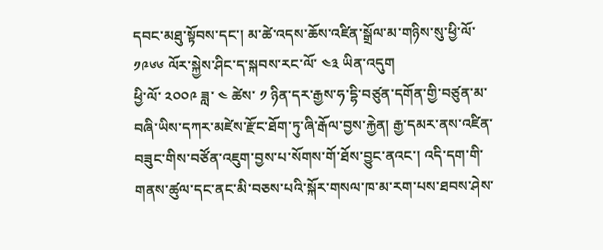དབང་མཐུ་སྟོབས་དང་། མ་ཚེ་འདས་ཆོས་འཛིན་སྒྲོལ་མ་གཉིས་སུ་ཕྱི་ལོ་ ༡༩༦༦ ལོར་སྐྱེས་ཤིང་ད་སྐབས་རང་ལོ་ ༤༣ ཡིན་འདུག
ཕྱི་ལོ་ ༢༠༠༩ ཟླ་ ༤ ཚེས་ ༡ ཉིན་དར་རྒྱས་ཧ་དྷི་བཙུན་དགོན་གྱི་བཙུན་མ་བཞི་ཡིས་དཀར་མཛེས་རྫོང་ཐོག་ཏུ་ཞི་རྒོལ་བྱས་རྐྱེན། རྒྱ་དམར་ནས་འཛིན་བཟུང་གིས་བཙོན་འཇུག་བྱས་པ་སོགས་གོ་ཐོས་བྱུང་ནའང་། འདི་དག་གི་གནས་ཚུལ་དང་ནང་མི་བཅས་པའི་སྐོར་གསལ་ཁ་མ་རག་པས་ཐབས་ཤེས་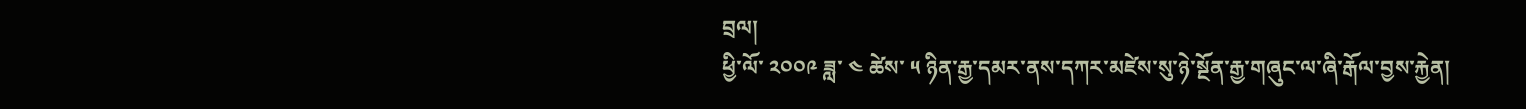བྲལ།
ཕྱི་ལོ་ ༢༠༠༩ ཟླ་ ༤ ཚེས་ ༥ ཉིན་རྒྱ་དམར་ནས་དཀར་མཛེས་སུ་ཉེ་སྔོན་རྒྱ་གཞུང་ལ་ཞི་རྒོལ་བྱས་རྐྱེན།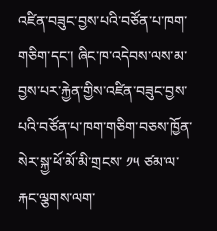འཛིན་བཟུང་བྱས་པའི་བཙོན་པ་ཁག་གཅིག་དང་། ཞིང་ཁ་འདེབས་ལས་མ་བྱས་པར་རྐྱེན་གྱིས་འཛིན་བཟུང་བྱས་པའི་བཙོན་པ་ཁག་གཅིག་བཅས་ཁྱོན་སེར་སྐྱ་ཕོ་མོ་མི་གྲངས་ ༡༥ ཙམ་ལ་རྐང་ལྕགས་ལག་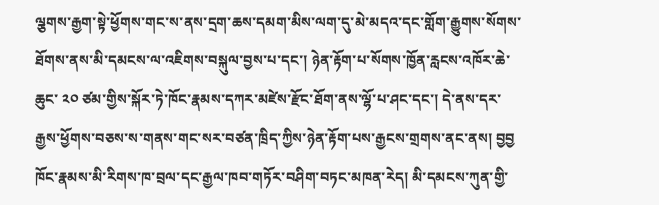ལྕགས་རྒྱག་སྟེ་ཕྱོགས་གང་ས་ནས་དྲག་ཆས་དམག་མིས་ལག་དུ་མེ་མདའ་དང་གློག་རྒྱུགས་སོགས་ཐོགས་ནས་མི་དམངས་ལ་འཇིགས་བསྐུལ་བྱས་པ་དང་། ཉེན་རྟོག་པ་སོགས་ཁྱོན་རླངས་འཁོར་ཆེ་ཆུང་ ༢༠ ཙམ་གྱིས་སྐོར་ཏེ་ཁོང་རྣམས་དཀར་མཛེས་རྫོང་ཐོག་ནས་ལྷོ་པ་ཤང་དང་། དེ་ནས་དར་རྒྱས་ཕྱོགས་བཅས་ས་གནས་གང་སར་བཙན་ཁྲིད་ཀྱིས་ཉེན་རྟོག་པས་རྒྱངས་གྲགས་ནང་ནས། བྱབྱ ཁོང་རྣམས་མི་རིགས་ཁ་བྲལ་དང་རྒྱལ་ཁབ་གཏོར་བཤིག་བཏང་མཁན་རེད། མི་དམངས་ཀུན་གྱི་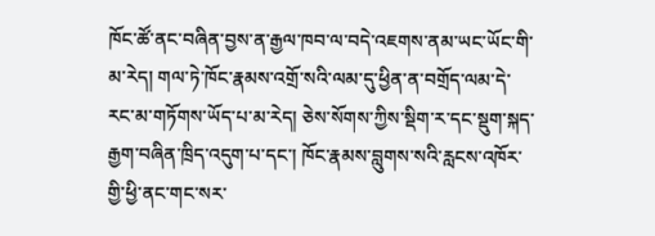ཁོང་ཚོ་ནང་བཞིན་བྱས་ན་རྒྱལ་ཁབ་ལ་བདེ་འཇགས་ནམ་ཡང་ཡོང་གི་མ་རེད། གལ་ཏེ་ཁོང་རྣམས་འགྲོ་སའི་ལམ་དུ་ཕྱིན་ན་བགྲོད་ལམ་དེ་རང་མ་གཏོགས་ཡོད་པ་མ་རེད། ཅེས་སོགས་ཀྱིས་སྡིག་ར་དང་སྡུག་སྐད་རྒྱག་བཞིན་ཁྲིད་འདུག་པ་དང་། ཁོང་རྣམས་བླུགས་སའི་རླངས་འཁོར་གྱི་ཕྱི་ནང་གང་སར་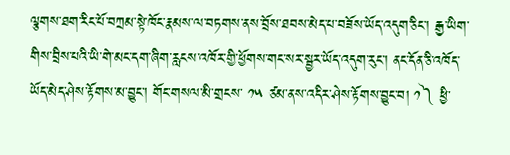ལྕགས་ཐག་རིང་པོ་བཀྲམ་སྟེ་ཁོང་རྣམས་ལ་བཏགས་ནས་བྲོས་ཐབས་མེད་པ་བཟོས་ཡོད་འདུག་ཅིང་། རྒྱ་ཡིག་གིས་བྲིས་པའི་ཡི་གེ་མང་དག་ཞིག་རླངས་འཁོར་གྱི་ཕྱོགས་གང་སར་སྦྱར་ཡོད་འདུག་རུང་། ནང་དོན་ཅི་འཁོད་ཡོད་མེད་ཤེས་རྟོགས་མ་བྱུང་། གོང་གསལ་མི་གྲངས་ ༡༥ ཙམ་ནས་འདིར་ཤེས་རྟོགས་བྱུང་བ། ༡༽ ཕྱི་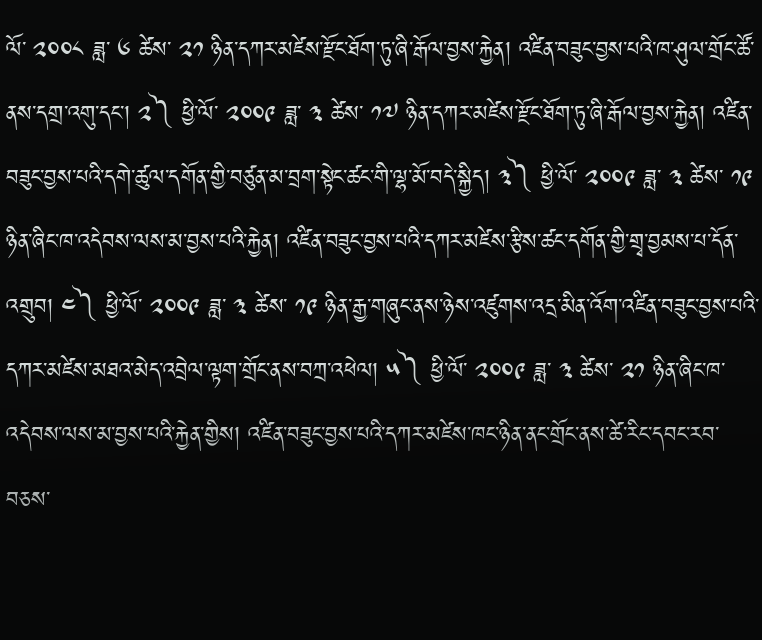ལོ་ ༢༠༠༨ ཟླ་ ༦ ཚེས་ ༢༡ ཉིན་དཀར་མཛེས་རྫོང་ཐོག་ཏུ་ཞི་རྒོལ་བྱས་རྐྱེན། འཛིན་བཟུང་བྱས་པའི་ཁ་ཤུལ་གྲོང་ཚོ་ནས་དགྲ་འགུ་དང་། ༢༽ ཕྱི་ལོ་ ༢༠༠༩ ཟླ་ ༣ ཚེས་ ༡༧ ཉིན་དཀར་མཛེས་རྫོང་ཐོག་ཏུ་ཞི་རྒོལ་བྱས་རྐྱེན། འཛིན་བཟུང་བྱས་པའི་དགེ་ཚུལ་དགོན་གྱི་བཙུན་མ་བྲག་སྟེང་ཚང་གི་ལྷ་མོ་བདེ་སྐྱིད། ༣༽ ཕྱི་ལོ་ ༢༠༠༩ ཟླ་ ༣ ཚེས་ ༡༩ ཉིན་ཞིང་ཁ་འདེབས་ལས་མ་བྱས་པའི་རྐྱེན། འཛིན་བཟུང་བྱས་པའི་དཀར་མཛེས་རྩིས་ཚང་དགོན་གྱི་གྲྭ་བྱམས་པ་དོན་འགྲུབ། ༤༽ ཕྱི་ལོ་ ༢༠༠༩ ཟླ་ ༣ ཚེས་ ༡༩ ཉིན་རྒྱ་གཞུང་ནས་ཉེས་འཛུགས་འདྲ་མིན་འོག་འཛིན་བཟུང་བྱས་པའི་དཀར་མཛེས་མཐའ་མེད་འབྲེལ་ལྟག་གྲོང་ནས་བཀྲ་འཕེལ། ༥༽ ཕྱི་ལོ་ ༢༠༠༩ ཟླ་ ༣ ཚེས་ ༢༡ ཉིན་ཞིང་ཁ་འདེབས་ལས་མ་བྱས་པའི་རྐྱེན་གྱིས། འཛིན་བཟུང་བྱས་པའི་དཀར་མཛེས་ཁང་ཉིན་ནང་གྲོང་ནས་ཚེ་རིང་དབང་རབ་བཅས་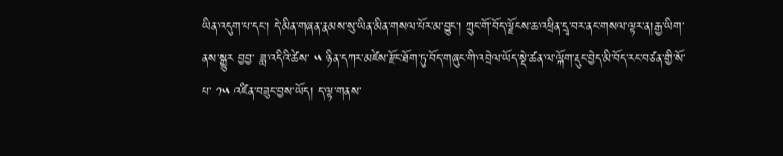ཡིན་འདུག་པ་དང་། དེ་མིན་གཞན་རྣམས་སུ་ཡིན་མིན་གསལ་པོར་མ་བྱུང་། ཀྲུང་གོ་བོད་ལྗོངས་ཆ་འཕྲིན་དྲྭ་བར་ནང་གསལ་ལྟར་ན།རྒྱ་ཡིག་ནས་སྒྱུར བྱབྱ་ ཟླ་འདིའི་ཚེས་ ༥ ཉིན་དཀར་མཛེས་རྫོང་ཐོག་ཏུ་བོད་གཞུང་གི་འབྲེལ་ཡོད་སྡེ་ཚན་ལ་ལྐོག་རྡུང་བྱེད་མི་བོད་རང་བཙན་གྱི་སོ་པ་ ༡༥ འཛིན་བཟུང་བྱས་ཡོད། ད་ལྟ་གནས་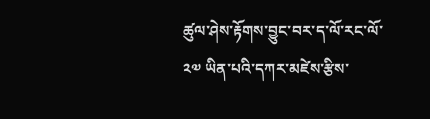ཚུལ་ཤེས་རྟོགས་བྱུང་བར་ད་ལོ་རང་ལོ་ ༢༧ ཡིན་པའི་དཀར་མཛེས་རྩིས་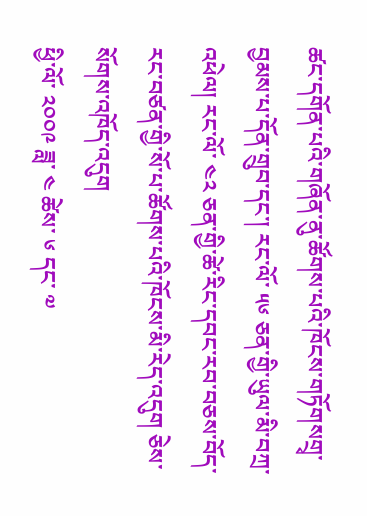ཚང་དགོན་པའི་གཞོན་ནུ་ཚོགས་པའི་ཁོངས་གཏོགསགྲྭ་བྱམས་པ་དོན་གྲུབ་དང་། རང་ལོ་ ༥༦ ཅན་གྱི་ཡུལ་མི་བཀྲ་འཕེལ། རང་ལོ་ ༤༢ ཅན་གྱི་ཚེ་རིང་དབང་རབ་བཅས་བོད་རང་བཙན་གྱི་སོ་པ་ཚོགས་པའི་ཁོངས་མི་རེད་འདུག ཅེས་སོགས་འཁོད་འདུག
ཕྱི་ལོ་ ༢༠༠༩ ཟླ་ ༤ ཚེས་ ༦ དང་ ༧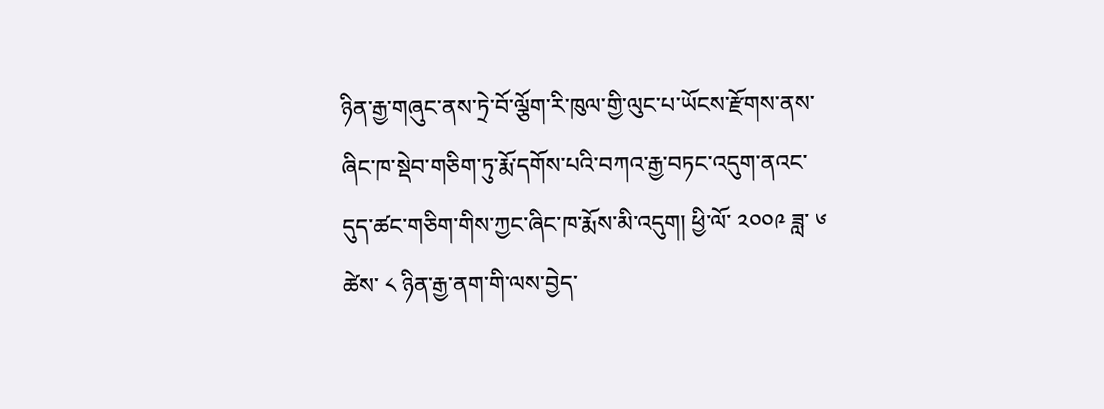ཉིན་རྒྱ་གཞུང་ནས་ཏྲེ་བོ་ལྕོག་རི་ཁུལ་གྱི་ལུང་པ་ཡོངས་རྫོགས་ནས་ཞིང་ཁ་སྡེབ་གཅིག་ཏུ་རྨོ་དགོས་པའི་བཀའ་རྒྱ་བཏང་འདུག་ནའང་དུད་ཚང་གཅིག་གིས་ཀྱང་ཞིང་ཁ་རྨོས་མི་འདུག། ཕྱི་ལོ་ ༢༠༠༩ ཟླ་ ༦ ཚེས་ ༨ ཉིན་རྒྱ་ནག་གི་ལས་བྱེད་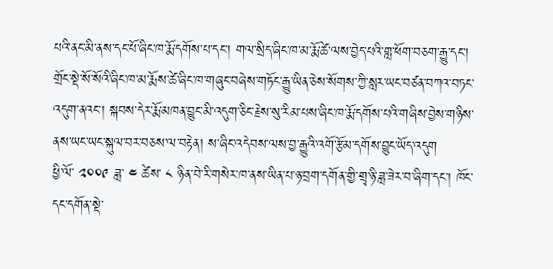པའི་ནང་མི་ནས་དང་པོ་ཞིང་ཁ་རྨོ་དགོས་པ་དང་། གལ་སྲིད་ཞིང་ཁ་མ་རྨོ་ཚེ་ལས་བྱེད་པའི་གླ་ཕོག་བཅག་རྒྱུ་དང་། གྲོང་སྡེ་སོ་སོའི་ཞིང་ཁ་མ་རྨོས་ཚེ་ཞིང་ཁ་གཞུང་བཞེས་གཏོང་རྒྱུ་ཡིན་ཅེས་སོགས་ཀྱི་སླར་ཡང་བཙན་བཀའ་བཏང་འདུག་ནའང་། སྐབས་དེར་རྨོ་མཁན་བྱུང་མི་འདུག་ཅིང་རྗེས་སུ་རིམ་པས་ཞིང་ཁ་རྨོ་དགོས་པའི་གཞིས་བྱེས་གཉིས་ནས་ཡང་ཡང་སྐུལ་བར་བཅས་ལ་བརྟེན། ས་ཞིང་འདེབས་ལས་བྱ་རྒྱུའི་འགོ་རྩོམ་དགོས་བྱུང་ཡོད་འདུག
ཕྱི་ལོ་ ༢༠༠༩ ཟླ་ ༤ ཚེས་ ༨ ཉིན་བེ་རི་གསེར་ཁ་ནས་ཡིན་པ་ཉ་བྲག་དགོན་གྱི་གྲྭ་ཉི་ཟླ་ཟེར་བ་ཞིག་དང་། ཁོང་དང་དགོན་སྡེ་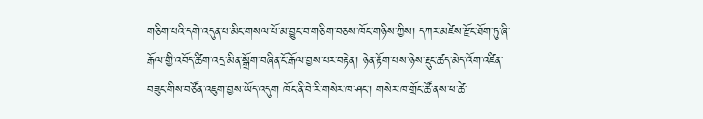གཅིག་པའི་དགེ་འདུན་པ་མིང་གསལ་པོ་མ་བྱུང་བ་གཅིག་བཅས་ཁོང་གཉིས་ཀྱིས། དཀར་མཛེས་རྫོང་ཐོག་ཏུ་ཞི་རྒོལ་གྱི་འབོད་ཚིག་འདྲ་མིན་སྒྲོག་བཞིན་ངོ་རྒོལ་བྱས་པར་བརྟེན། ཉེན་རྟོག་པས་ཉེས་རྡུང་ཚད་མེད་འོག་འཛིན་བཟུང་གིས་བཙོན་འཇུག་བྱས་ཡོད་འདུག ཁོང་ནི་བེ་རི་གསེར་ཁ་ཤང་། གསེར་ཁ་གྲོང་ཚོ་ནས་ཕ་ཚེ་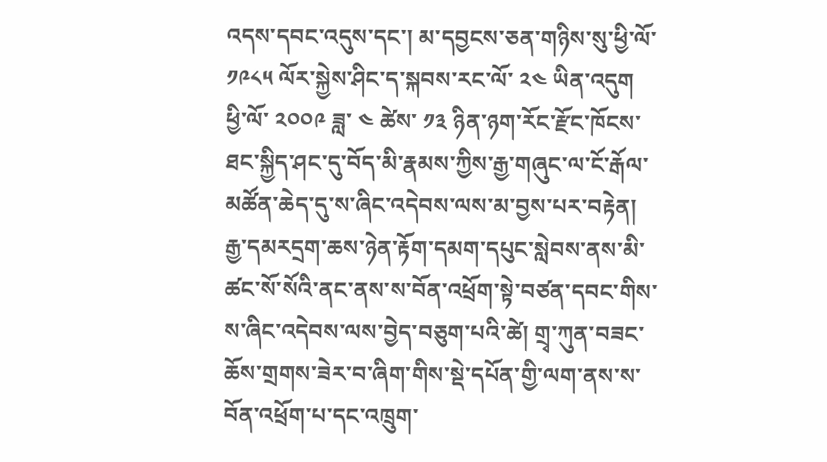འདས་དབང་འདུས་དང་། མ་དབྱངས་ཅན་གཉིས་སུ་ཕྱི་ལོ་ ༡༩༨༥ ལོར་སྐྱེས་ཤིང་ད་སྐབས་རང་ལོ་ ༢༤ ཡིན་འདུག
ཕྱི་ལོ་ ༢༠༠༩ ཟླ་ ༤ ཚེས་ ༡༣ ཉིན་ཉག་རོང་རྫོང་ཁོངས་ཐང་སྐྱིད་ཤང་དུ་བོད་མི་རྣམས་ཀྱིས་རྒྱ་གཞུང་ལ་ངོ་རྒོལ་མཚོན་ཆེད་དུ་ས་ཞིང་འདེབས་ལས་མ་བྱས་པར་བརྟེན། རྒྱ་དམརདྲག་ཆས་ཉེན་རྟོག་དམག་དཔུང་སླེབས་ནས་མི་ཚང་སོ་སོའི་ནང་ནས་ས་བོན་འཕྲོག་སྟེ་བཙན་དབང་གིས་ས་ཞིང་འདེབས་ལས་བྱེད་བཅུག་པའི་ཚེ། གྲྭ་ཀུན་བཟང་ཆོས་གྲགས་ཟེར་བ་ཞིག་གིས་སྡེ་དཔོན་གྱི་ལག་ནས་ས་བོན་འཕྲོག་པ་དང་འཁྲུག་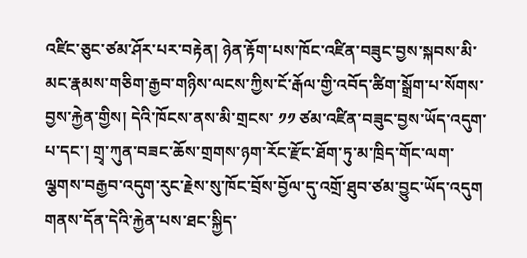འཛིང་ཅུང་ཙམ་ཤོར་པར་བརྟེན། ཉེན་རྟོག་པས་ཁོང་འཛིན་བཟུང་བྱས་སྐབས་མི་མང་རྣམས་གཅིག་རྒྱབ་གཉིས་ལངས་ཀྱིས་ངོ་རྒོལ་གྱི་འབོད་ཚིག་སྒྲོག་པ་སོགས་བྱས་རྐྱེན་གྱིས། དེའི་ཁོངས་ནས་མི་གྲངས་ ༡༡ ཙམ་འཛིན་བཟུང་བྱས་ཡོད་འདུག་པ་དང་། གྲྭ་ཀུན་བཟང་ཆོས་གྲགས་ཉག་རོང་རྫོང་ཐོག་ཏུ་མ་ཁྲིད་གོང་ལག་ལྕགས་བརྒྱབ་འདུག་རུང་རྗེས་སུ་ཁོང་བྲོས་བྱོལ་དུ་འགྲོ་ཐུབ་ཙམ་བྱུང་ཡོད་འདུག གནས་དོན་དེའི་རྐྱེན་པས་ཐང་སྐྱིད་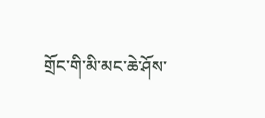གྲོང་གི་མི་མང་ཆེ་ཤོས་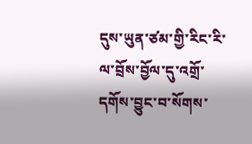དུས་ཡུན་ཙམ་གྱི་རིང་རི་ལ་བྲོས་བྱོལ་དུ་འགྲོ་དགོས་བྱུང་བ་སོགས་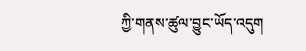ཀྱི་གནས་ཚུལ་བྱུང་ཡོད་འདུག